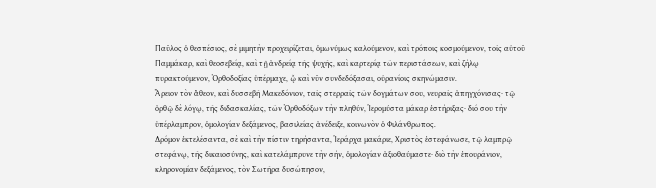Παῦλος ὁ θεσπέσιος, σὲ μιμητὴν προχειρίζεται, ὁμωνύμως καλούμενον, καὶ τρόποις κοσμούμενον, τοῖς αὐτοῦ Παμμάκαρ, καὶ θεοσεβείᾳ, καὶ τῇ ἀνδρείᾳ τῆς ψυχῆς, καὶ καρτερίᾳ τῶν περιστάσεων, καὶ ζήλῳ πυρακτούμενον, Ὀρθοδοξίας ὑπέρμαχε, ᾧ καὶ νῦν συνδεδόξασαι, οὐρανίοις σκηνώμασιν.
Ἄρειον τὸν ἄθεον, καὶ δυσσεβῆ Μακεδόνιον, ταῖς στερραῖς τῶν δογμάτων σου, νευραῖς ἀπηγχόνισας· τῷ ὀρθῷ δὲ λόγῳ, τῆς διδασκαλίας, τῶν Ὀρθοδόξων τὴν πληθύν, Ἱερομύστα μάκαρ ἐστήριξας· διό σου τὴν ὑπέρλαμπρον, ὁμολογίαν δεξάμενος, βασιλείας ἀνέδειξε, κοινωνὸν ὁ Φιλάνθρωπος.
Δρόμον ἐκτελέσαντα, σὲ καὶ τὴν πίστιν τηρήσαντα, Ἱεράρχα μακάριε, Χριστὸς ἐστεφάνωσε, τῷ λαμπρῷ στεφάνῳ, τῆς δικαιοσύνης, καὶ κατελάμπρυνε τὴν σήν, ὁμολογίαν ἀξιοθαύμαστε· διὸ τὴν ἐπουράνιον, κληρονομίαν δεξάμενος, τὸν Σωτῆρα δυσώπησον,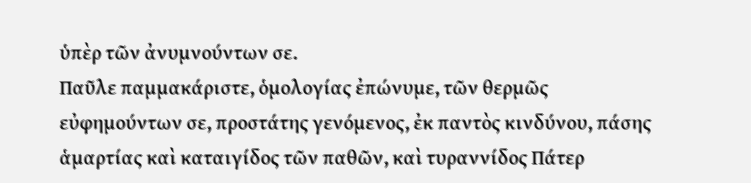ὑπὲρ τῶν ἀνυμνούντων σε.
Παῦλε παμμακάριστε, ὁμολογίας ἐπώνυμε, τῶν θερμῶς εὐφημούντων σε, προστάτης γενόμενος, ἐκ παντὸς κινδύνου, πάσης ἁμαρτίας καὶ καταιγίδος τῶν παθῶν, καὶ τυραννίδος Πάτερ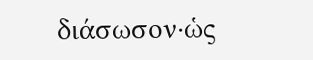διάσωσον·ὡς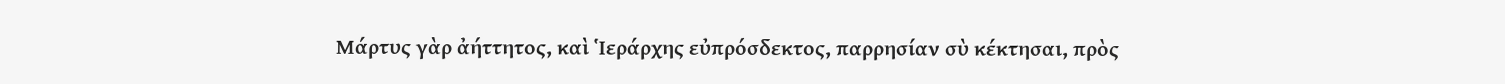Μάρτυς γὰρ ἀήττητος, καὶ Ἱεράρχης εὐπρόσδεκτος, παρρησίαν σὺ κέκτησαι, πρὸς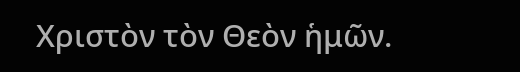Χριστὸν τὸν Θεὸν ἡμῶν.